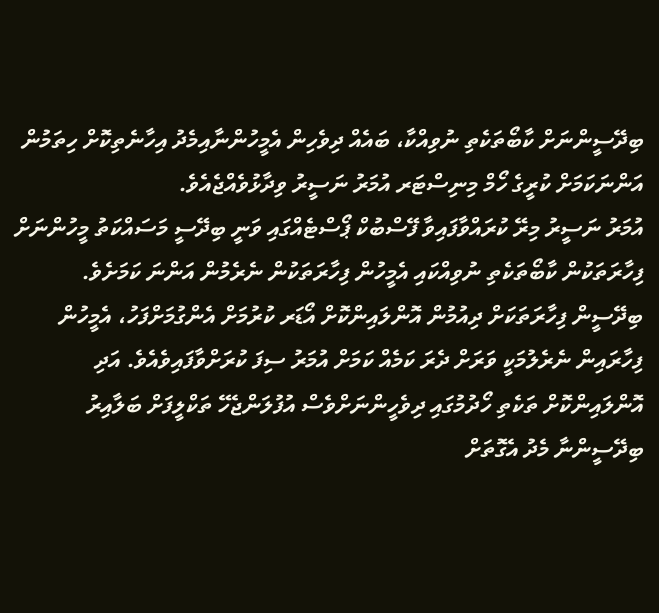ބިދޭސީންނަށް ކާބޯތަކެތި ނުވިއްކާ، ބައެއް ދިވެހިން އެމީހުންނާއިމެދު އިހާނެތިކޮށް ހިތަމުން އަންނަކަމަށް ކުރީގެ ހޯމް މިނިސްޓަރ އުމަރު ނަސީރު ވިދާޅުވެއްޖެއެވެ.
އުމަރު ނަސީރު މިރޭ ކުރައްވާފައިވާ ފޭސްބުކް ޕޯސްޓެއްގައި ވަނީ ބިދޭސީ މަސައްކަތު މީހުންނަށް ފިހާރަތަކުން ކާބޯތަކެތި ނުވިއްކައި އެމީހުން ފިހާރަތަކުން ނެރެމުން އަންނަ ކަމަށެވެ.
ބިދޭސީން ފިހާރަތަކަށް ދިއުމުން އޮންލައިންކޮށް އޯޑަރ ކުރުމަށް އެންގުމަށްފަހު، އެމީހުން ފިހާރައިން ނެރެލުމަކީ ވަރަށް ދެރަ ކަމެއް ކަމަށް އުމަރު ސިފަ ކުރަށްވާފައިވެއެވެ. އަދި އޮންލައިންކޮށް ތަކެތި ހޯދުމުގައި ދިވެހީންނަށްވެސް އުފުލަންޖެހޭ ތަކްލީފަށް ބަލާއިރު ބިދޭސީންނާ މެދު އެގޮތަށް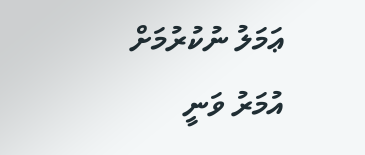ޢަމަލު ނުކުރުމަށް އުމަރު ވަނީ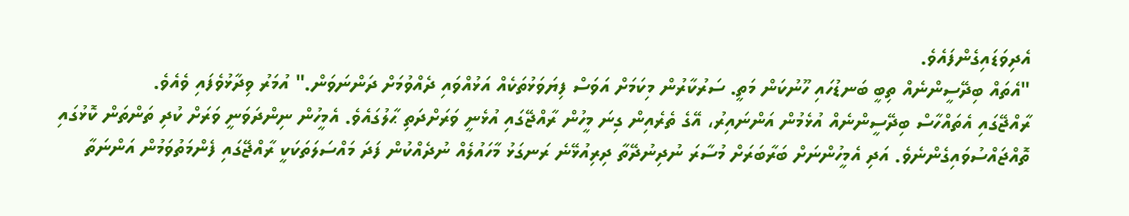އެދިވަޑައިގެންފައެވެ.
"އެތައް ބިދޭސީންނެއް ތިބީ ބަނޑުހައި ހޫނުކަން މަތީ. ސަރުކާރުން މިކަމަށް އަވަސް ފިޔަވަޅުތަކެއް އަޅުއްވައި ދެއްވުމަށް ދަންނަވަން." އުމަރު ވިދާޅުވެފައި ވެއެވެ.
ރާއްޖޭގައި އެތައްހާސް ބިދޭސީންނެއް އުޅެމުން އަންނައިރު، އޭގެ ތެރެއިން ގިނަ މީހުން ރާއްޖޭގައި އުޅެނީ ވަރަށްދަތި ޙާލުގައެވެ. އެމީހުން ނިންދަވަނީ ވަރަށް ކުދި ތަންތަން ކޮޅުގައި ތޮއްޖައްސުވައިގެންނެވެ. އަދި އެމީހުންނަށް ބަރާބަރަށް މުސާރަ ނުދިނުދޭތާ ދިރިއުޅޭނެ ރަނގަޅު މާހައުލެއް ނުދެއްކުން ފަދަ މައްސަލަތަކަކީ ރާއްޖޭގައި ފެންމަތުވަމުން އަންނަތާ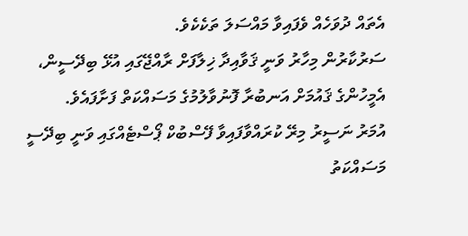އެތައް ދުވަހެއް ވެފައިވާ މައްސަލަ ތަކެކެވެ.
ސަރުކާރުން މިހާރު ވަނީ ޤަވާއިދާ ޚިލާފަށް ރާއްޖޭގައި އުޅޭ ބިދޭސީން، އެމީހުންގެ ޤައުމަށް އަނބުރާ ފޮނުވާލުމުގެ މަސައްކަތް ފަށާފައެވެ.
އުމަރު ނަސީރު މިރޭ ކުރައްވާފައިވާ ފޭސްބުކް ޕޯސްޓެއްގައި ވަނީ ބިދޭސީ މަސައްކަތު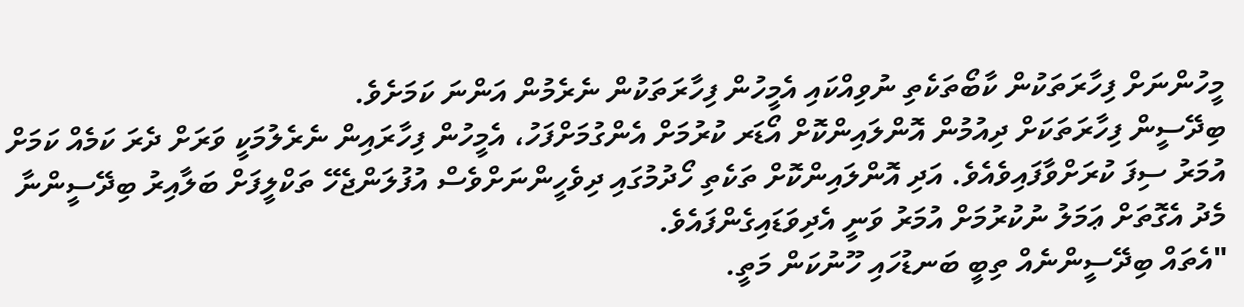މީހުންނަށް ފިހާރަތަކުން ކާބޯތަކެތި ނުވިއްކައި އެމީހުން ފިހާރަތަކުން ނެރެމުން އަންނަ ކަމަށެވެ.
ބިދޭސީން ފިހާރަތަކަށް ދިއުމުން އޮންލައިންކޮށް އޯޑަރ ކުރުމަށް އެންގުމަށްފަހު، އެމީހުން ފިހާރައިން ނެރެލުމަކީ ވަރަށް ދެރަ ކަމެއް ކަމަށް އުމަރު ސިފަ ކުރަށްވާފައިވެއެވެ. އަދި އޮންލައިންކޮށް ތަކެތި ހޯދުމުގައި ދިވެހީންނަށްވެސް އުފުލަންޖެހޭ ތަކްލީފަށް ބަލާއިރު ބިދޭސީންނާ މެދު އެގޮތަށް ޢަމަލު ނުކުރުމަށް އުމަރު ވަނީ އެދިވަޑައިގެންފައެވެ.
"އެތައް ބިދޭސީންނެއް ތިބީ ބަނޑުހައި ހޫނުކަން މަތީ.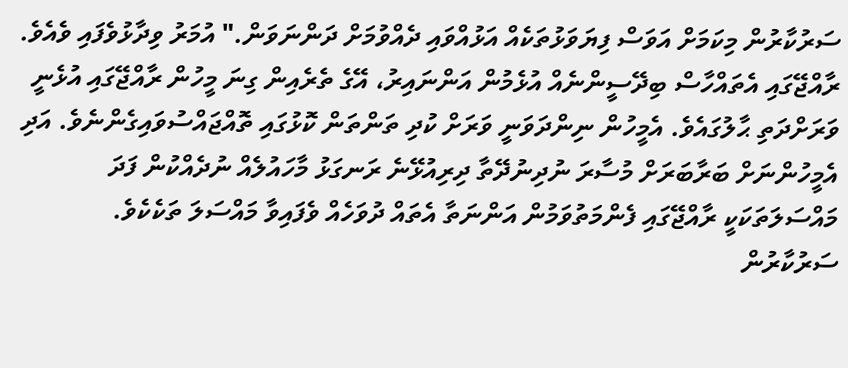ސަރުކާރުން މިކަމަށް އަވަސް ފިޔަވަޅުތަކެއް އަޅުއްވައި ދެއްވުމަށް ދަންނަވަން." އުމަރު ވިދާޅުވެފައި ވެއެވެ.
ރާއްޖޭގައި އެތައްހާސް ބިދޭސީންނެއް އުޅެމުން އަންނައިރު، އޭގެ ތެރެއިން ގިނަ މީހުން ރާއްޖޭގައި އުޅެނީ ވަރަށްދަތި ޙާލުގައެވެ. އެމީހުން ނިންދަވަނީ ވަރަށް ކުދި ތަންތަން ކޮޅުގައި ތޮއްޖައްސުވައިގެންނެވެ. އަދި އެމީހުންނަށް ބަރާބަރަށް މުސާރަ ނުދިނުދޭތާ ދިރިއުޅޭނެ ރަނގަޅު މާހައުލެއް ނުދެއްކުން ފަދަ މައްސަލަތަކަކީ ރާއްޖޭގައި ފެންމަތުވަމުން އަންނަތާ އެތައް ދުވަހެއް ވެފައިވާ މައްސަލަ ތަކެކެވެ.
ސަރުކާރުން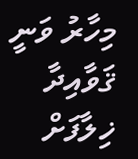މިހާރު ވަނީ ޤަވާއިދާ ޚިލާފަށް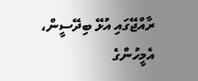ރާއްޖޭގައި އުޅޭ ބިދޭސީން، އެމީހުންގެ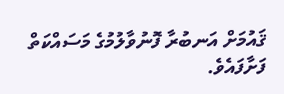ޤައުމަށް އަނބުރާ ފޮނުވާލުމުގެ މަސައްކަތް ފަށާފައެވެ.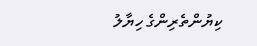ކިޔުންތެރިންގެ ހިޔާލު